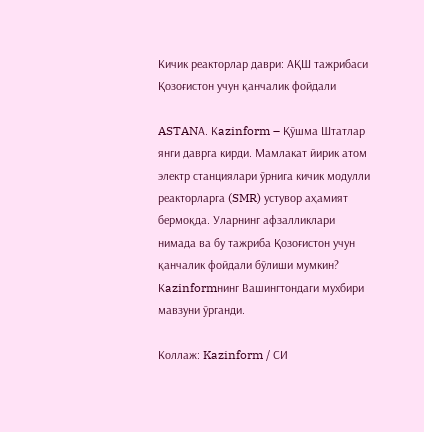Кичик реакторлар даври: АҚШ тажрибаси Қозоғистон учун қанчалик фойдали

ASTANА. Кazinform – Қўшма Штатлар янги даврга кирди. Мамлакат йирик атом электр станциялари ўрнига кичик модулли реакторларга (SMR) устувор аҳамият бермоқда. Уларнинг афзалликлари нимада ва бу тажриба Қозоғистон учун қанчалик фойдали бўлиши мумкин? Кazinformнинг Вашингтондаги мухбири мавзуни ўрганди.

Коллаж: Kazinform / СИ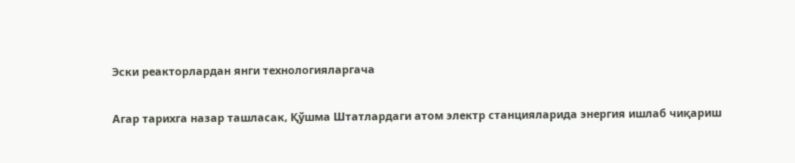Эски реакторлардан янги технологияларгача

Агар тарихга назар ташласак, Қўшма Штатлардаги атом электр станцияларида энергия ишлаб чиқариш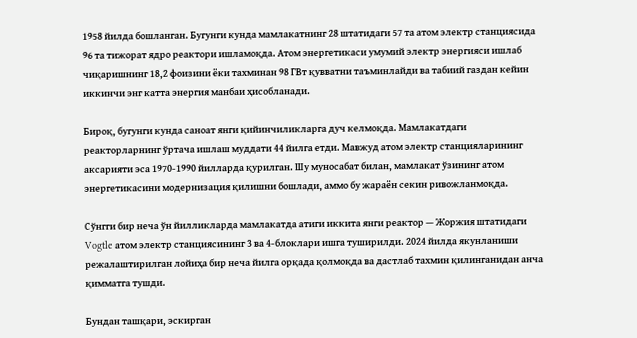1958 йилда бошланган. Бугунги кунда мамлакатнинг 28 штатидаги 57 та атом электр станциясида 96 та тижорат ядро реактори ишламоқда. Атом энергетикаси умумий электр энергияси ишлаб чиқаришнинг 18,2 фоизини ёки тахминан 98 ГВт қувватни таъминлайди ва табиий газдан кейин иккинчи энг катта энергия манбаи ҳисобланади.

Бироқ, бугунги кунда саноат янги қийинчиликларга дуч келмоқда. Мамлакатдаги реакторларнинг ўртача ишлаш муддати 44 йилга етди. Мавжуд атом электр станцияларининг аксарияти эса 1970-1990 йилларда қурилган. Шу муносабат билан, мамлакат ўзининг атом энергетикасини модернизация қилишни бошлади, аммо бу жараён секин ривожланмоқда.

Сўнгги бир неча ўн йилликларда мамлакатда атиги иккита янги реактор — Жоржия штатидаги Vogtle атом электр станциясининг 3 ва 4-блоклари ишга туширилди. 2024 йилда якунланиши режалаштирилган лойиҳа бир неча йилга орқада қолмоқда ва дастлаб тахмин қилинганидан анча қимматга тушди.

Бундан ташқари, эскирган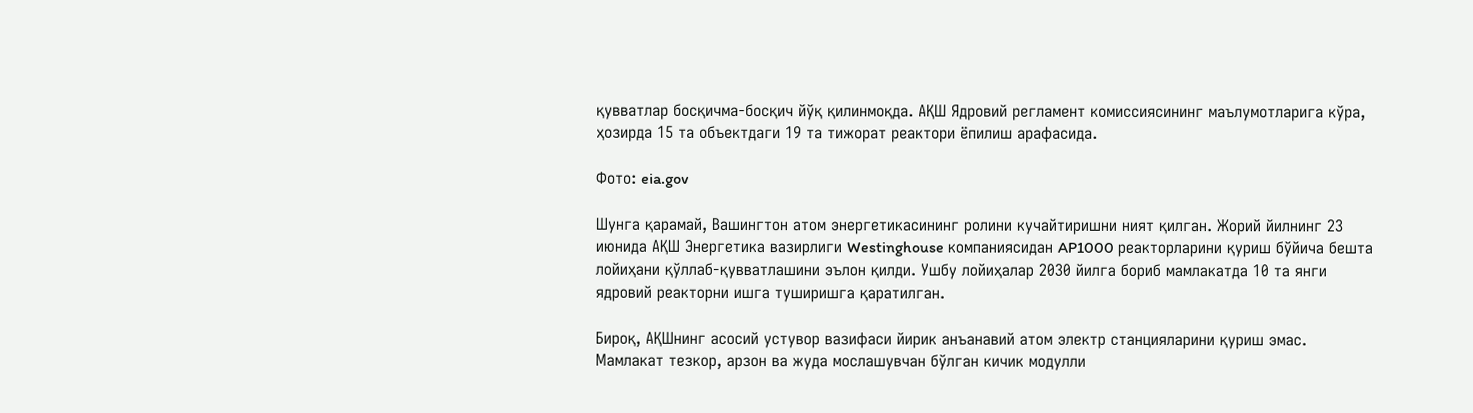қувватлар босқичма-босқич йўқ қилинмоқда. АҚШ Ядровий регламент комиссиясининг маълумотларига кўра, ҳозирда 15 та объектдаги 19 та тижорат реактори ёпилиш арафасида.

Фото: eia.gov

Шунга қарамай, Вашингтон атом энергетикасининг ролини кучайтиришни ният қилган. Жорий йилнинг 23 июнида АҚШ Энергетика вазирлиги Westinghouse компаниясидан AP1000 реакторларини қуриш бўйича бешта лойиҳани қўллаб-қувватлашини эълон қилди. Ушбу лойиҳалар 2030 йилга бориб мамлакатда 10 та янги ядровий реакторни ишга туширишга қаратилган.

Бироқ, АҚШнинг асосий устувор вазифаси йирик анъанавий атом электр станцияларини қуриш эмас. Мамлакат тезкор, арзон ва жуда мослашувчан бўлган кичик модулли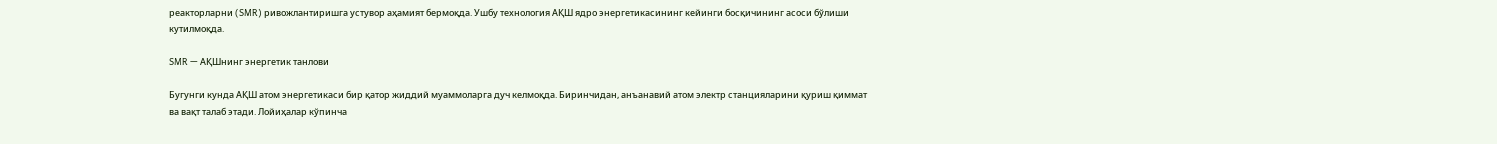реакторларни (SMR) ривожлантиришга устувор аҳамият бермоқда. Ушбу технология АҚШ ядро энергетикасининг кейинги босқичининг асоси бўлиши кутилмоқда.

SMR — АҚШнинг энергетик танлови

Бугунги кунда АҚШ атом энергетикаси бир қатор жиддий муаммоларга дуч келмоқда. Биринчидан, анъанавий атом электр станцияларини қуриш қиммат ва вақт талаб этади. Лойиҳалар кўпинча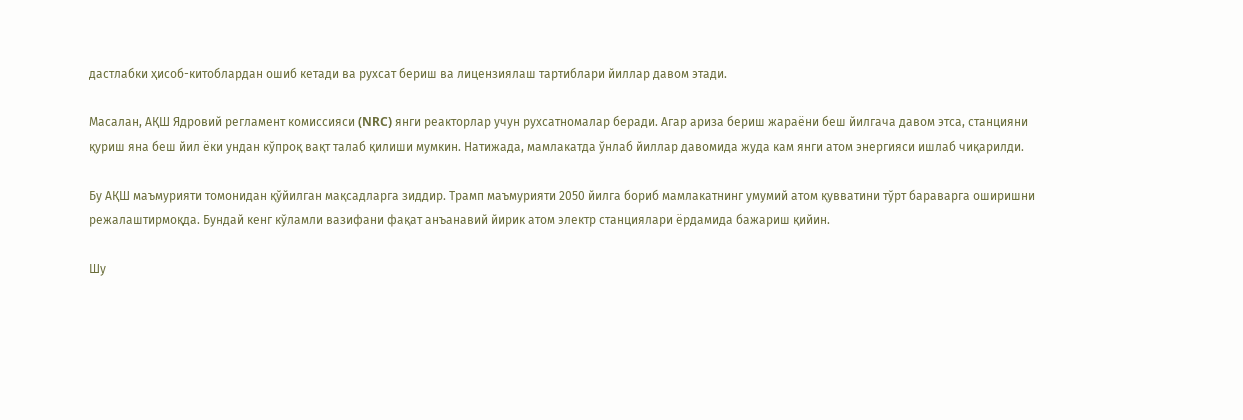дастлабки ҳисоб-китоблардан ошиб кетади ва рухсат бериш ва лицензиялаш тартиблари йиллар давом этади.

Масалан, АҚШ Ядровий регламент комиссияси (NRC) янги реакторлар учун рухсатномалар беради. Агар ариза бериш жараёни беш йилгача давом этса, станцияни қуриш яна беш йил ёки ундан кўпроқ вақт талаб қилиши мумкин. Натижада, мамлакатда ўнлаб йиллар давомида жуда кам янги атом энергияси ишлаб чиқарилди.

Бу АҚШ маъмурияти томонидан қўйилган мақсадларга зиддир. Трамп маъмурияти 2050 йилга бориб мамлакатнинг умумий атом қувватини тўрт бараварга оширишни режалаштирмоқда. Бундай кенг кўламли вазифани фақат анъанавий йирик атом электр станциялари ёрдамида бажариш қийин.

Шу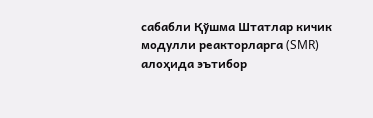сабабли Қўшма Штатлар кичик модулли реакторларга (SMR) алоҳида эътибор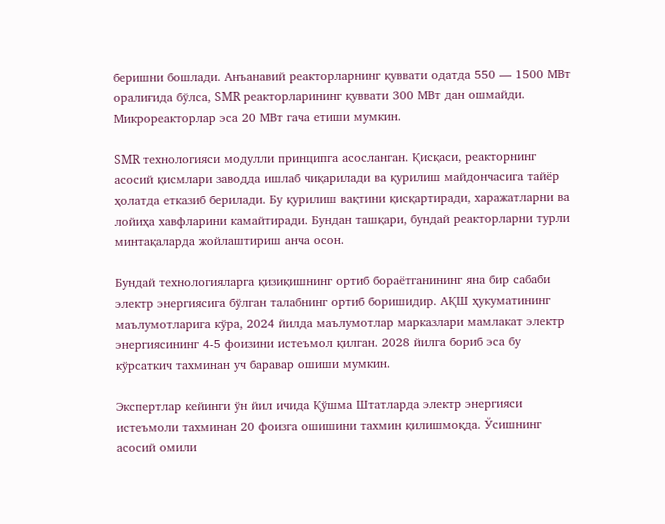беришни бошлади. Анъанавий реакторларнинг қуввати одатда 550 — 1500 МВт оралиғида бўлса, SMR реакторларининг қуввати 300 МВт дан ошмайди. Микрореакторлар эса 20 МВт гача етиши мумкин.

SMR технологияси модулли принципга асосланган. Қисқаси, реакторнинг асосий қисмлари заводда ишлаб чиқарилади ва қурилиш майдончасига тайёр ҳолатда етказиб берилади. Бу қурилиш вақтини қисқартиради, харажатларни ва лойиҳа хавфларини камайтиради. Бундан ташқари, бундай реакторларни турли минтақаларда жойлаштириш анча осон.

Бундай технологияларга қизиқишнинг ортиб бораётганининг яна бир сабаби электр энергиясига бўлган талабнинг ортиб боришидир. АҚШ ҳукуматининг маълумотларига кўра, 2024 йилда маълумотлар марказлари мамлакат электр энергиясининг 4-5 фоизини истеъмол қилган. 2028 йилга бориб эса бу кўрсаткич тахминан уч баравар ошиши мумкин.

Экспертлар кейинги ўн йил ичида Қўшма Штатларда электр энергияси истеъмоли тахминан 20 фоизга ошишини тахмин қилишмоқда. Ўсишнинг асосий омили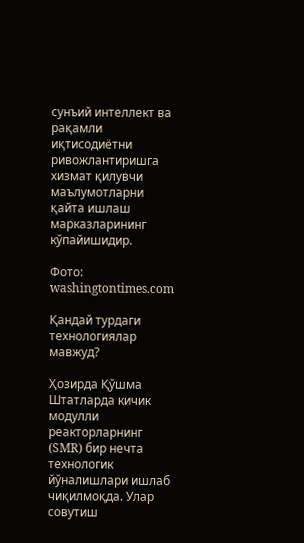сунъий интеллект ва рақамли иқтисодиётни ривожлантиришга хизмат қилувчи маълумотларни қайта ишлаш марказларининг кўпайишидир.

Фото: washingtontimes.com

Қандай турдаги технологиялар мавжуд?

Ҳозирда Қўшма Штатларда кичик модулли реакторларнинг (SMR) бир нечта технологик йўналишлари ишлаб чиқилмоқда. Улар совутиш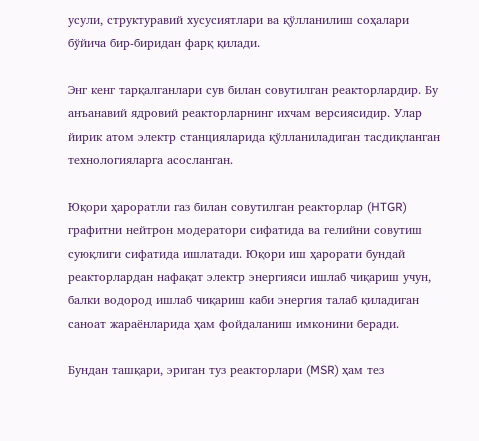усули, структуравий хусусиятлари ва қўлланилиш соҳалари бўйича бир-биридан фарқ қилади.

Энг кенг тарқалганлари сув билан совутилган реакторлардир. Бу анъанавий ядровий реакторларнинг ихчам версиясидир. Улар йирик атом электр станцияларида қўлланиладиган тасдиқланган технологияларга асосланган.

Юқори ҳароратли газ билан совутилган реакторлар (HTGR) графитни нейтрон модератори сифатида ва гелийни совутиш суюқлиги сифатида ишлатади. Юқори иш ҳарорати бундай реакторлардан нафақат электр энергияси ишлаб чиқариш учун, балки водород ишлаб чиқариш каби энергия талаб қиладиган саноат жараёнларида ҳам фойдаланиш имконини беради.

Бундан ташқари, эриган туз реакторлари (MSR) ҳам тез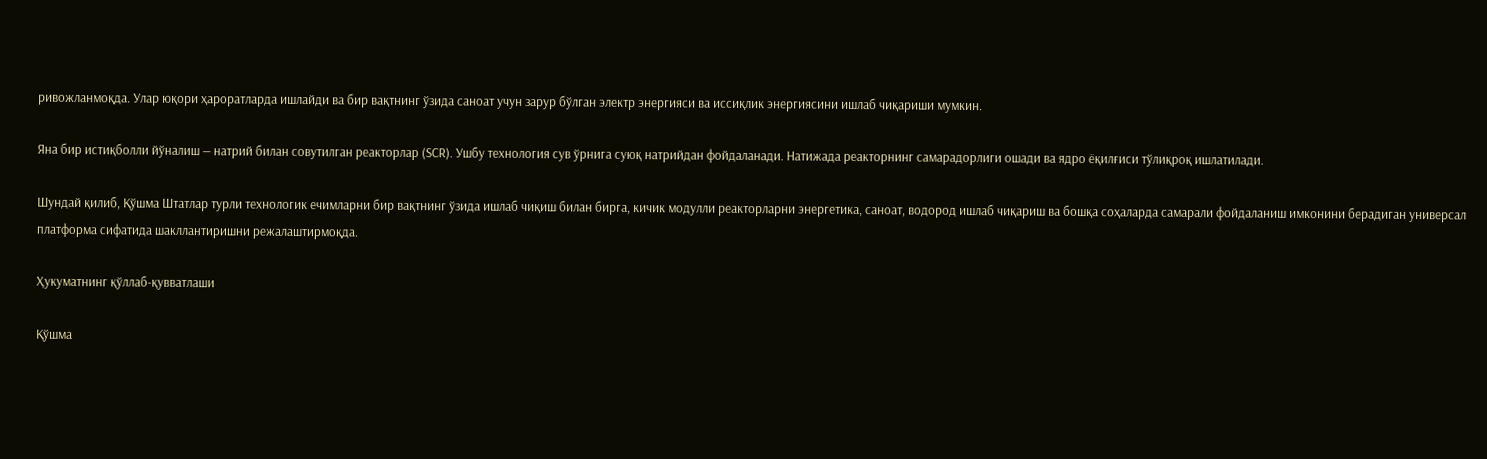ривожланмоқда. Улар юқори ҳароратларда ишлайди ва бир вақтнинг ўзида саноат учун зарур бўлган электр энергияси ва иссиқлик энергиясини ишлаб чиқариши мумкин.

Яна бир истиқболли йўналиш — натрий билан совутилган реакторлар (SCR). Ушбу технология сув ўрнига суюқ натрийдан фойдаланади. Натижада реакторнинг самарадорлиги ошади ва ядро ёқилғиси тўлиқроқ ишлатилади.

Шундай қилиб, Қўшма Штатлар турли технологик ечимларни бир вақтнинг ўзида ишлаб чиқиш билан бирга, кичик модулли реакторларни энергетика, саноат, водород ишлаб чиқариш ва бошқа соҳаларда самарали фойдаланиш имконини берадиган универсал платформа сифатида шакллантиришни режалаштирмоқда.

Ҳукуматнинг қўллаб-қувватлаши

Қўшма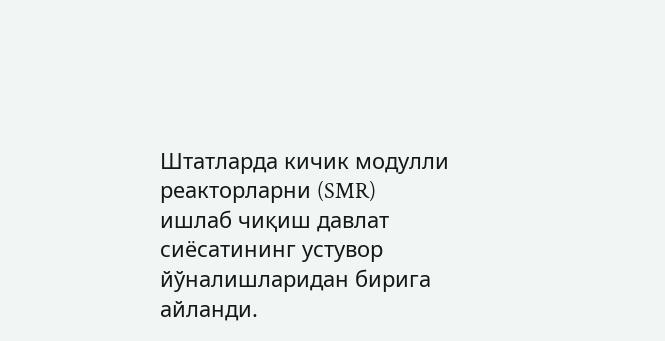Штатларда кичик модулли реакторларни (SMR) ишлаб чиқиш давлат сиёсатининг устувор йўналишларидан бирига айланди.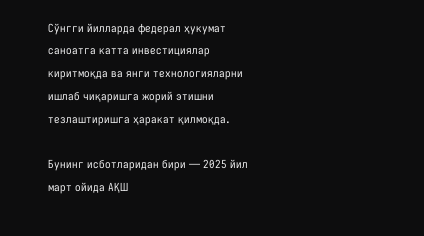Сўнгги йилларда федерал ҳукумат саноатга катта инвестициялар киритмоқда ва янги технологияларни ишлаб чиқаришга жорий этишни тезлаштиришга ҳаракат қилмоқда.

Бунинг исботларидан бири — 2025 йил март ойида АҚШ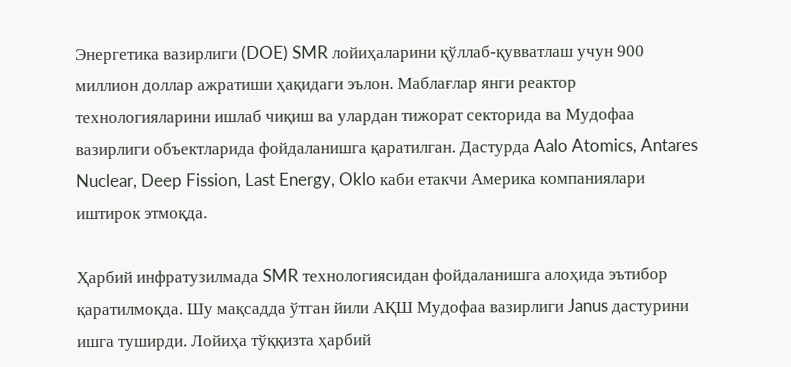Энергетика вазирлиги (DOE) SMR лойиҳаларини қўллаб-қувватлаш учун 900 миллион доллар ажратиши ҳақидаги эълон. Маблағлар янги реактор технологияларини ишлаб чиқиш ва улардан тижорат секторида ва Мудофаа вазирлиги объектларида фойдаланишга қаратилган. Дастурда Aalo Atomics, Antares Nuclear, Deep Fission, Last Energy, Oklo каби етакчи Америка компаниялари иштирок этмоқда.

Ҳарбий инфратузилмада SMR технологиясидан фойдаланишга алоҳида эътибор қаратилмоқда. Шу мақсадда ўтган йили АҚШ Мудофаа вазирлиги Janus дастурини ишга туширди. Лойиҳа тўққизта ҳарбий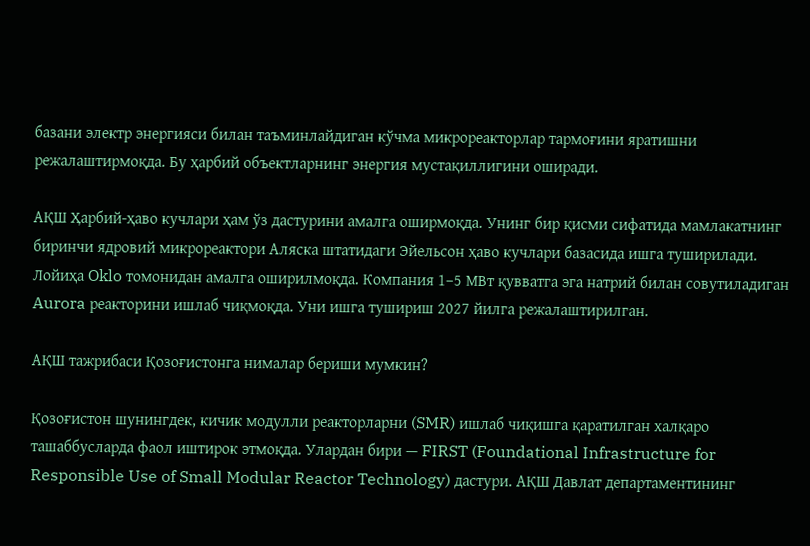базани электр энергияси билан таъминлайдиган кўчма микрореакторлар тармоғини яратишни режалаштирмоқда. Бу ҳарбий объектларнинг энергия мустақиллигини оширади.

АҚШ Ҳарбий-ҳаво кучлари ҳам ўз дастурини амалга оширмоқда. Унинг бир қисми сифатида мамлакатнинг биринчи ядровий микрореактори Аляска штатидаги Эйельсон ҳаво кучлари базасида ишга туширилади. Лойиҳа Oklo томонидан амалга оширилмоқда. Компания 1–5 МВт қувватга эга натрий билан совутиладиган Aurora реакторини ишлаб чиқмоқда. Уни ишга тушириш 2027 йилга режалаштирилган.

АҚШ тажрибаси Қозоғистонга нималар бериши мумкин?

Қозоғистон шунингдек, кичик модулли реакторларни (SMR) ишлаб чиқишга қаратилган халқаро ташаббусларда фаол иштирок этмоқда. Улардан бири — FIRST (Foundational Infrastructure for Responsible Use of Small Modular Reactor Technology) дастури. АҚШ Давлат департаментининг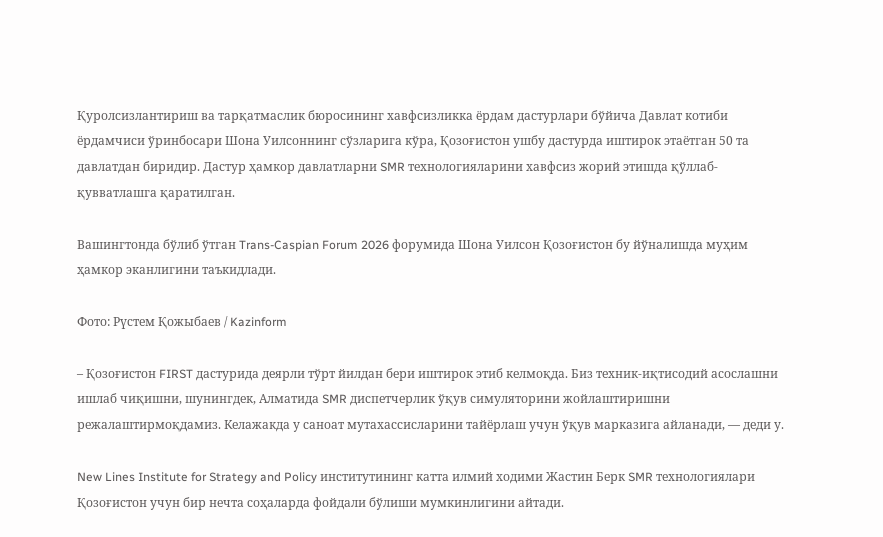Қуролсизлантириш ва тарқатмаслик бюросининг хавфсизликка ёрдам дастурлари бўйича Давлат котиби ёрдамчиси ўринбосари Шона Уилсоннинг сўзларига кўра, Қозоғистон ушбу дастурда иштирок этаётган 50 та давлатдан биридир. Дастур ҳамкор давлатларни SMR технологияларини хавфсиз жорий этишда қўллаб-қувватлашга қаратилган.

Вашингтонда бўлиб ўтган Trans-Caspian Forum 2026 форумида Шона Уилсон Қозоғистон бу йўналишда муҳим ҳамкор эканлигини таъкидлади.

Фото: Рүстем Қожыбаев / Kazinform

– Қозоғистон FIRST дастурида деярли тўрт йилдан бери иштирок этиб келмоқда. Биз техник-иқтисодий асослашни ишлаб чиқишни, шунингдек, Алматида SMR диспетчерлик ўқув симуляторини жойлаштиришни режалаштирмоқдамиз. Келажакда у саноат мутахассисларини тайёрлаш учун ўқув марказига айланади, — деди у.

New Lines Institute for Strategy and Policy институтининг катта илмий ходими Жастин Берк SMR технологиялари Қозоғистон учун бир нечта соҳаларда фойдали бўлиши мумкинлигини айтади.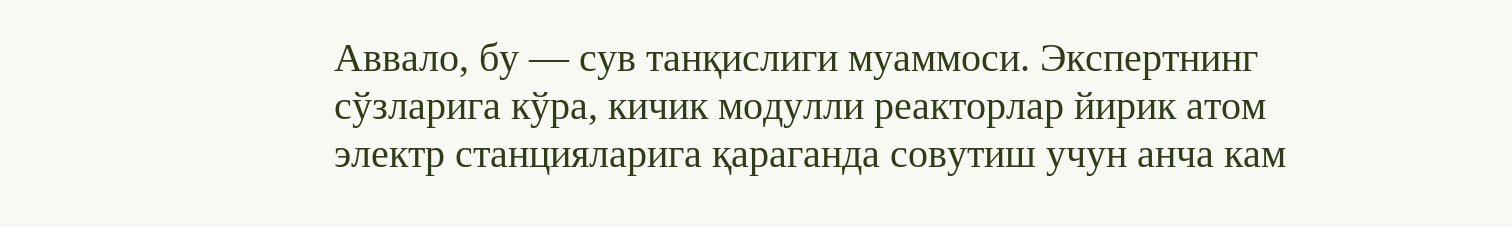Аввало, бу — сув танқислиги муаммоси. Экспертнинг сўзларига кўра, кичик модулли реакторлар йирик атом электр станцияларига қараганда совутиш учун анча кам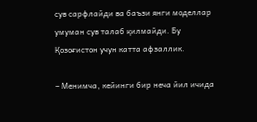сув сарфлайди ва баъзи янги моделлар умуман сув талаб қилмайди. Бу Қозоғистон учун катта афзаллик.

– Менимча, кейинги бир неча йил ичида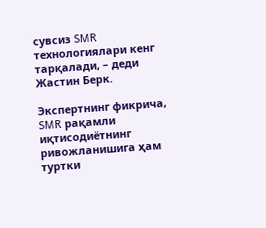сувсиз SMR технологиялари кенг тарқалади, – деди Жастин Берк.

Экспертнинг фикрича, SMR рақамли иқтисодиётнинг ривожланишига ҳам туртки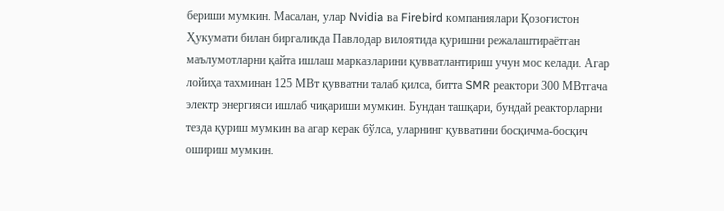бериши мумкин. Масалан, улар Nvidia ва Firebird компаниялари Қозоғистон Ҳукумати билан биргаликда Павлодар вилоятида қуришни режалаштираётган маълумотларни қайта ишлаш марказларини қувватлантириш учун мос келади. Агар лойиҳа тахминан 125 МВт қувватни талаб қилса, битта SMR реактори 300 МВтгача электр энергияси ишлаб чиқариши мумкин. Бундан ташқари, бундай реакторларни тезда қуриш мумкин ва агар керак бўлса, уларнинг қувватини босқичма-босқич ошириш мумкин.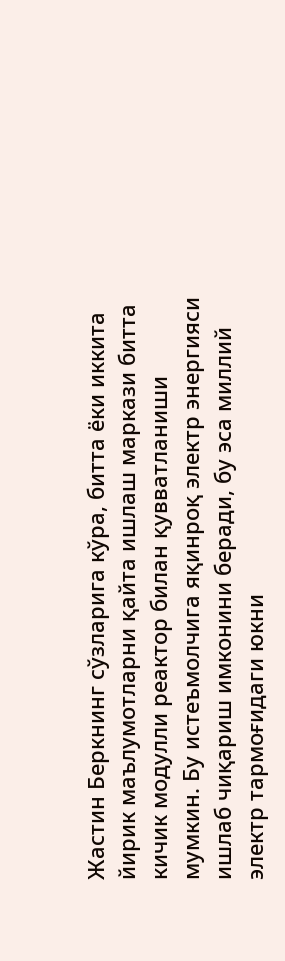Жастин Беркнинг сўзларига кўра, битта ёки иккита йирик маълумотларни қайта ишлаш маркази битта кичик модулли реактор билан қувватланиши мумкин. Бу истеъмолчига яқинроқ электр энергияси ишлаб чиқариш имконини беради, бу эса миллий электр тармоғидаги юкни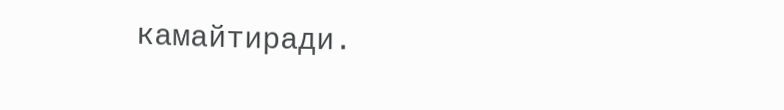камайтиради.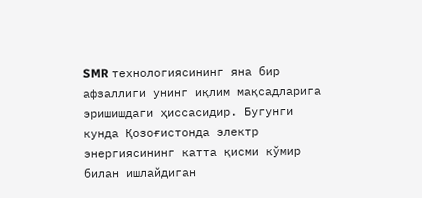SMR технологиясининг яна бир афзаллиги унинг иқлим мақсадларига эришишдаги ҳиссасидир. Бугунги кунда Қозоғистонда электр энергиясининг катта қисми кўмир билан ишлайдиган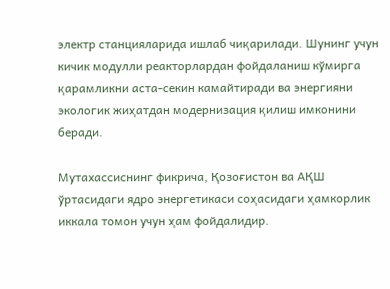электр станцияларида ишлаб чиқарилади. Шунинг учун кичик модулли реакторлардан фойдаланиш кўмирга қарамликни аста-секин камайтиради ва энергияни экологик жиҳатдан модернизация қилиш имконини беради.

Мутахассиснинг фикрича, Қозоғистон ва АҚШ ўртасидаги ядро энергетикаси соҳасидаги ҳамкорлик иккала томон учун ҳам фойдалидир.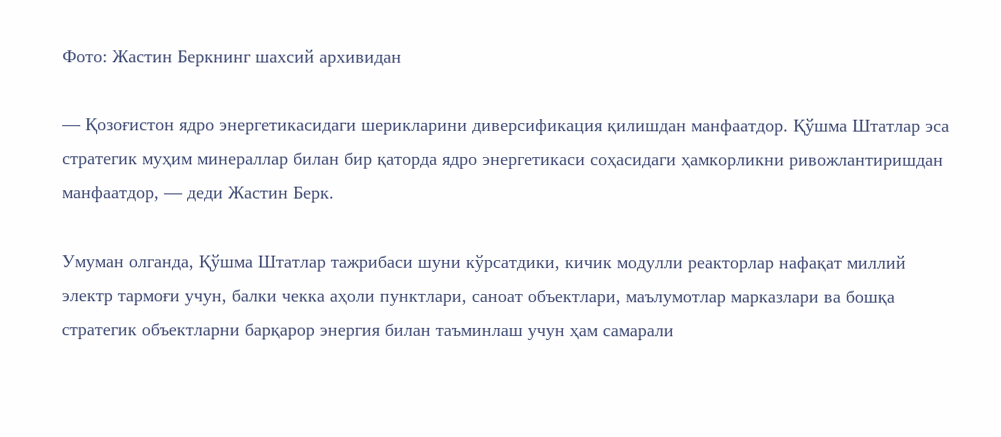Фото: Жастин Беркнинг шахсий архивидан

— Қозоғистон ядро энергетикасидаги шерикларини диверсификация қилишдан манфаатдор. Қўшма Штатлар эса стратегик муҳим минераллар билан бир қаторда ядро энергетикаси соҳасидаги ҳамкорликни ривожлантиришдан манфаатдор, — деди Жастин Берк.

Умуман олганда, Қўшма Штатлар тажрибаси шуни кўрсатдики, кичик модулли реакторлар нафақат миллий электр тармоғи учун, балки чекка аҳоли пунктлари, саноат объектлари, маълумотлар марказлари ва бошқа стратегик объектларни барқарор энергия билан таъминлаш учун ҳам самарали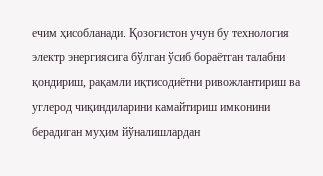ечим ҳисобланади. Қозоғистон учун бу технология электр энергиясига бўлган ўсиб бораётган талабни қондириш, рақамли иқтисодиётни ривожлантириш ва углерод чиқиндиларини камайтириш имконини берадиган муҳим йўналишлардан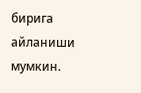бирига айланиши мумкин.